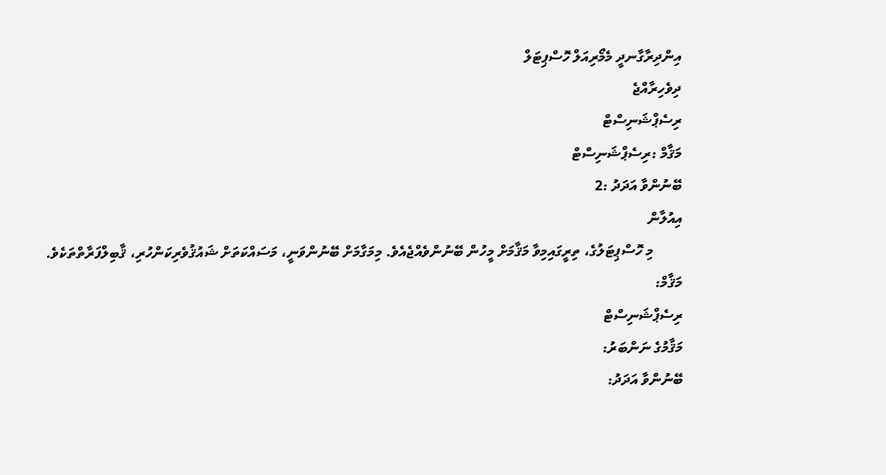އިންދިރާގާނދީ މެމޯރިއަލް ހޮސްޕިޓަލް
ދިވެހިރާއްޖެ
ރިސެޕްޝަނިސްޓް
މަޤާމް :ރިސެޕްޝަނިސްޓް
ބޭނުންވާ އަދަދު :2
އިއުލާން
        މި ހޮސްޕިޓަލުގެ، ތިރީގައިމިވާ މަޤާމަށް މީހުން ބޭނުންވެއްޖެއެވެ. މިމަގާމަށް ބޭނުންވަނީ، މަސައްކަތަށް ޝައުޤުވެރިކަންހުރި، ޤާބިލްފަރާތްތަކެވެ.
މަޤާމް:
ރިސެޕްޝަނިސްޓް
މަޤާމުގެ ނަންބަރު:
ބޭނުންވާ އަދަދު: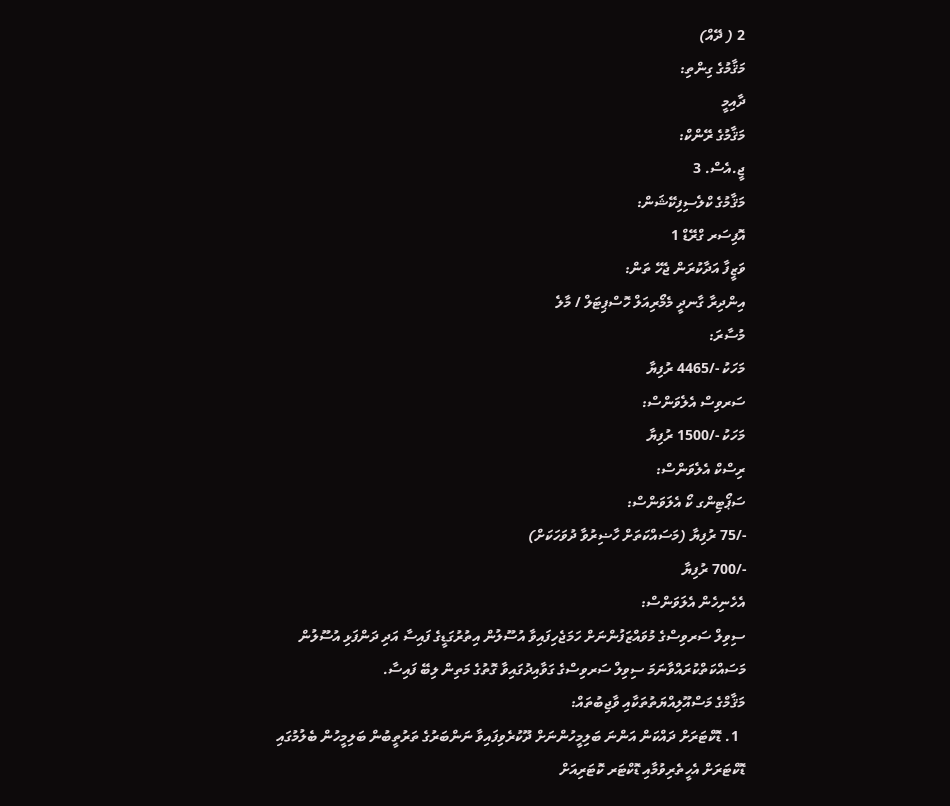2 ( ދޭއް)
މަޤާމުގެ ގިންތި:
ދާއިމީ
މަޤާމުގެ ރޭންކް:
ޖީ.އެސް. 3
މަޤާމުގެ ކްލެސިފިކޭޝަން:
އޮފިސަރ ގްރޭޑް 1
ވަޒީފާ އަދާކުރަން ޖެހޭ ތަން:
އިންދިރާ ގާނދީ މެމޯރިއަލް ހޮސްޕިޓަލް / މާލެ
މުސާރަ:
މަހަކު -/4465 ރުފިޔާ
ސަރވިސް އެލެވަންސް:
މަހަކު -/1500 ރުފިޔާ
ރިސްކް އެލެވަންސް:
ސަޕޯޓިންގ ކޯ އެލަވަންސް:
-/75 ރުފިޔާ (މަސައްކަތަށް ހާޟިރުވާ ދުވަހަކަށް)
-/700 ރުފިޔާ
އެހެނިހެން އެލަވަންސް:
ސިވިލް ސަރވިސްގެ މުވައްޒަފުންނަށް ހަމަޖެހިފައިވާ އުސޫލުން އިތުރުގަޑީގެ ފައިސާ އަދި ދަންފަޅި އުސޫލުން މަސައްކަތްކުރައްވާނަމަ ސިވިލް ސަރވިސްގެ ގަވާއިދުގައިވާ ގޮތުގެ މަތިން ލިބޭ ފައިސާ.
މަޤާމްގެ މަސްއޫލިއްޔަތުތަކާއި ވާޖިބުތައް:
  1. ޑޮކްޓަރަށް ދައްކަން އަންނަ ބަލިމީހުންނަށް ދޫކުރެވިފައިވާ ނަންބަރުގެ ތަރުތީބުން ބަލިމީހުން ބެލުމުގައި ޑޮކްޓަރަށް އެހީތެރިވުމާއި ޑޮކްޓަރ ކޮޓަރިއަށް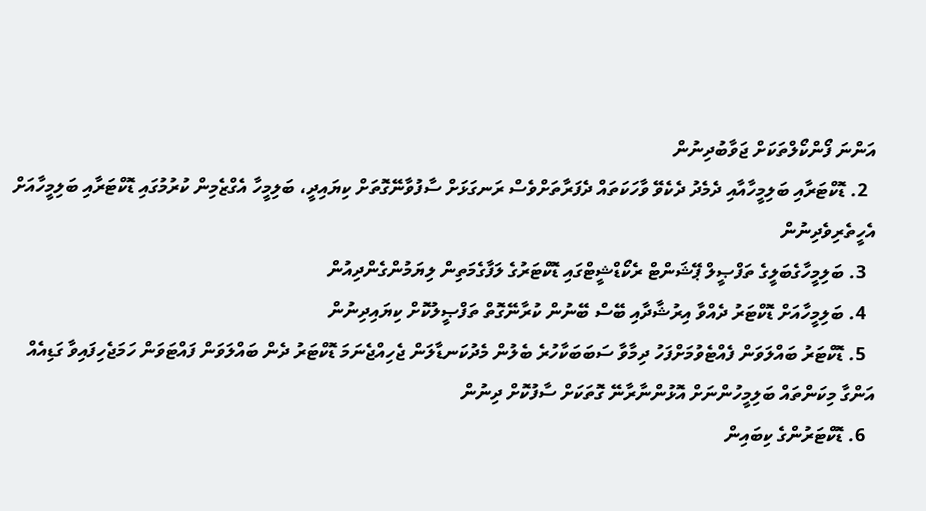އަންނަ ފޯންކޯލްތަކަށް ޖަވާބުދިނުން
  2. ޑޮކްޓަރާއި ބަލިމީހާއާއި ދެމެދު ދެކެވޭ ވާހަކަތައް ދެފަރާތަށްވެސް ރަނގަޅަށް ސާފުވާނޭގޮތަށް ކިޔައިދީ، ބަލިމީހާ އެގްޒެމިން ކުރުމުގައި ޑޮކްޓަރާއި ބަލިމީހާއަށް އެހީތެރިވެދިނުން
  3. ބަލިމީހާގެބަލީގެ ތަފްޞީލް ޕޭޝަންޓް ރެކޯޑްޝީޓްގައި ޑޮކްޓަރުގެ ލަފާގެމަތިން ލިޔަމުންގެންދިއުން
  4. ބަލިމީހާއަށް ޑޮކްޓަރު ދެއްވާ އިރުޝާދާއި ބޭސް ބޭނުން ކުރާނޭގޮތް ތަފްޞީލުކޮށް ކިޔައިދިނުން
  5. ޑޮކްޓަރު ބައްލަވަން ފެއްޓެވުމަށްފަހު ދިމާވާ ސަބަބަކާހުރެ ބެލުން މެދުކަނޑާލަން ޖެހިއްޖެނަމަ ޑޮކްޓަރު ދެން ބައްލަވަން ފައްޓަވަން ހަމަޖެހިފައިވާ ގަޑިއެއް އަންގާ މިކަންތައް ބަލިމީހުންނަށް އޮޅުންނާރާނޭ ގޮތަކަށް ސާފުކޮށް ދިނުން
  6. ޑޮކްޓަރުންގެ ކިބައިން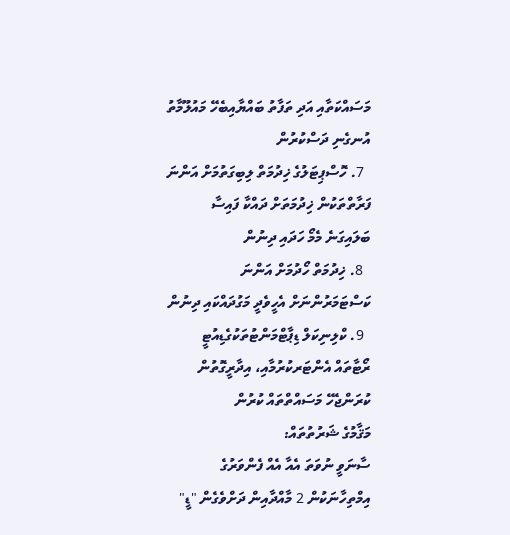މަސައްކަތާއި އަދި ތަފާތު ބައްޔާއިބެހޭ މައުލޫމާތު އުނގެނި ދަސްކުރުން
  7. ހޮސްޕިޓަލުގެ ޚިދުމަތް ލިބިގަތުމަށް އަންނަ ފަރާތްތަކުން ޚިދުމަތަށް ދައްކާ ފައިސާ ބަލައިގަނެ މެމޯ ހަދައި ދިނުން
  8. ޚިދުމަތް ހޯދުމަށް އަންނަ ކަސްޓަމަރުންނަށް އެހީވެދީ މަގުދައްކައި ދިނުން
  9. ކްލިނިކަލް ޑިޕާޓްމަންޓުތަކުގެޑިއުޓީ ރޯޓާތައް އެންޓަރކުރުމާއި، އިދާރީގޮތުން ކުރަންޖެހޭ މަސައްތްތައް ކުރުން
މަޤާމުގެ ޝަރުތުތައް:
ސާނަވީ ނުވަތަ އެއާ އެއް ފެންވަރުގެ އިމްތިހާނަކުން 2 މާއްދާއިން ދަށްވެގެން "ޑީ"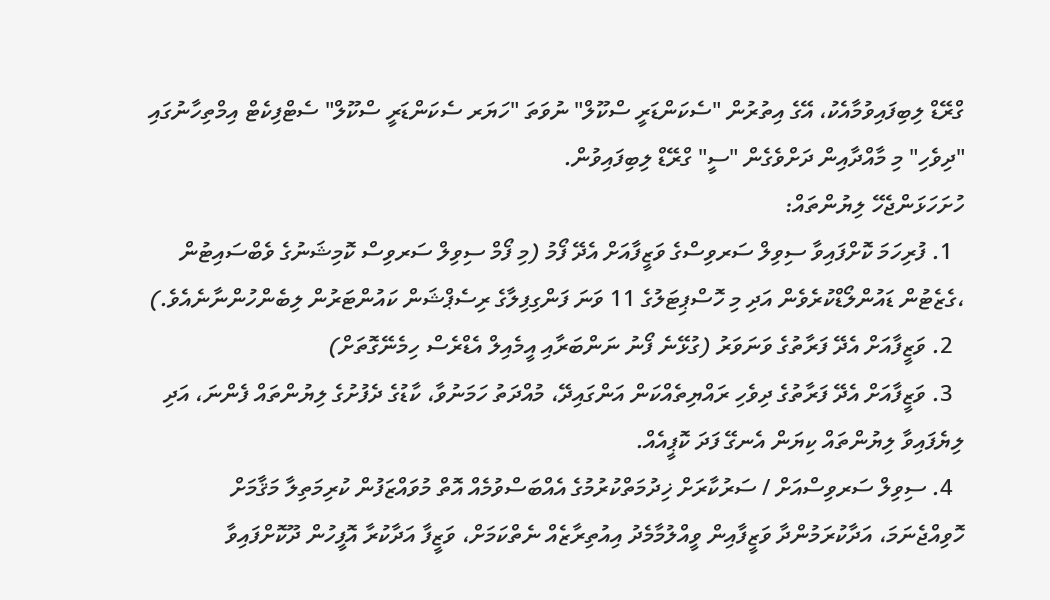ގްރޭޑް ލިބިފައިވުމާއެކު، އޭގެ އިތުރުން "ސެކަންޑަރީ ސްކޫލް" ނުވަތަ "ހަޔަރ ސެކަންޑަރީ ސްކޫލް" ސެޓްފިކެޓް އިމްތިހާނުގައި "ދިވެހި" މި މާއްދާއިން ދަށްވެގެން "ސީ" ގްރޭޑް ލިބިފައިވުން.
ހުށަހަޅަންޖެހޭ ލިޔުންތައް:
  1. ފުރިހަމަ ކޮށްފައިވާ ސިވިލް ސަރވިސްގެ ވަޒީފާއަށް އެދޭ ފޯމު (މި ފޯމް ސިވިލް ސަރވިސް ކޮމިޝަނުގެ ވެބްސައިޓުން ،ގެޒެޓުން ޑައުންލޯޑްކުރެވެން އަދި މި ހޮސްޕިޓަލުގެ 11 ވަނަ ފަންގިފިލާގެ ރިސެޕްޝަން ކައުންޓަރުން ލިބެންހުންނާނެއެވެ.)
  2. ވަޒީފާއަށް އެދޭ ފަރާތުގެ ވަނަވަރު (ގުޅޭނެ ފޯނު ނަންބަރާއި އީމެއިލް އެޑްރެސް ހިމެނޭގޮތަށް)
  3. ވަޒީފާއަށް އެދޭ ފަރާތުގެ ދިވެހި ރައްޔިތެއްކަން އަންގައިދޭ، މުއްދަތު ހަމަނުވާ، ކާޑުގެ ދެފުށުގެ ލިޔުންތައް ފެންނަ، އަދި ލިޔެފައިވާ ލިޔުންތައް ކިޔަން އެނގޭ ފަދަ ކޮޕީއެއް.
  4. ސިވިލް ސަރވިސްއަށް / ސަރުކާރަށް ޚިދުމަތްކުރުމުގެ އެއްބަސްވުމެއް އޮތް މުވައްޒަފުން ކުރިމަތިލާ މަޤާމަށް ހޮވިއްޖެނަމަ، އަދާކުރަމުންދާ ވަޒީފާއިން ވީއްލުމާމެދު އިއުތިރާޒެއް ނެތްކަމަށް، ވަޒީފާ އަދާކުރާ އޮފީހުން ދޫކޮށްފައިވާ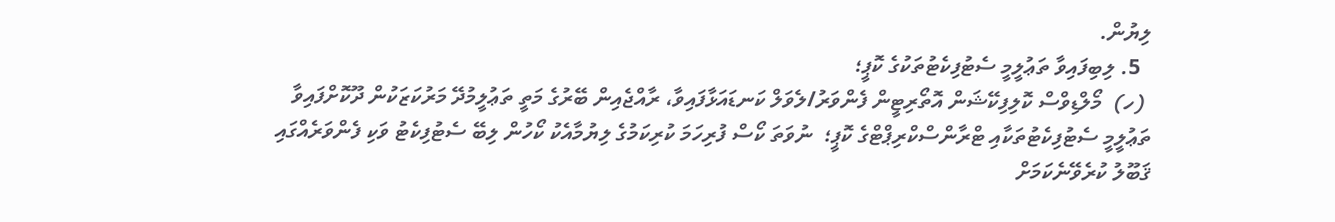ލިޔުން.
  5. ލިބިފައިވާ ތަޢުލީމީ ސެޓުފިކެޓުތަކުގެ ކޮޕީ؛
 (ހ)  މޯލްޑިވްސް ކޮލިފިކޭޝަން އޮތޯރިޓީން ފެންވަރު/ލެވަލް ކަނޑައަޅާފައިވާ، ރާއްޖެއިން ބޭރުގެ މަތީ ތަޢުލީމުދޭ މަރުކަޒަކުން ދޫކޮށްފައިވާ ތަޢުލީމީ ސެޓުފިކެޓުތަކާއި ޓްރާންސްކްރިޕްޓްގެ ކޮޕީ؛  ނުވަތަ ކޯސް ފުރިހަމަ ކުރިކަމުގެ ލިޔުމާއެކު ކޯހުން ލިބޭ ސެޓުފިކެޓު ވަކި ފެންވަރެއްގައި ޤަބޫލު ކުރެވޭނެކަމަށް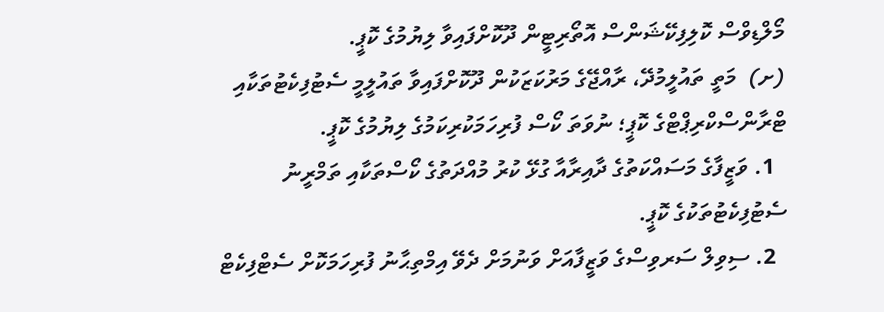މޯލްޑިވްސް ކޮލިފިކޭޝަންސް އޮތޯރިޓީން ދޫކޮށްފައިވާ ލިޔުމުގެ ކޮޕީ.
(ށ)  މަތީ ތައުލީމުދޭ، ރާއްޖޭގެ މަރުކަޒަކުން ދޫކޮށްފައިވާ ތައުލީމީ ސެޓުފިކެޓުތަކާއި ޓްރާންސްކްރިޕްޓްގެ ކޮޕީ؛ ނުވަތަ ކޯސް ފުރިހަމަކުރިކަމުގެ ލިޔުމުގެ ކޮޕީ.
  1. ވަޒީފާގެ މަސައްކަތުގެ ދާއިރާއާ ގުޅޭ ކުރު މުއްދަތުގެ ކޯސްތަކާއި ތަމްރީނު ސެޓުފިކެޓުތަކުގެ ކޮޕީ.
  2. ސިވިލް ސަރވިސްގެ ވަޒީފާއަށް ވަނުމަށް ދެވޭ އިމްތިޙާނު ފުރިހަމަކޮށް ސެޓްފިކެޓް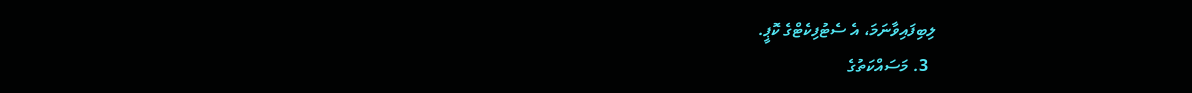ލިބިފައިވާނަމަ، އެ ސެޓުފިކެޓްގެ ކޮޕީ.
  3. މަސައްކަތުގެ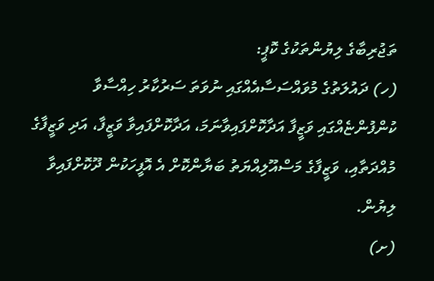ތަޖުރިބާގެ ލިޔުންތަކުގެ ކޮޕީ:
(ހ) ދައުލަތުގެ މުވައްސަސާއެއްގައި ނުވަތަ ސަރުކާރު ހިއްސާވާ ކުންފުންޏެއްގައި ވަޒީފާ އަދާކޮށްފައިވާނަމަ، އަދާކޮށްފައިވާ ވަޒީފާ، އަދި ވަޒީފާގެ މުއްދަތާއި، ވަޒީފާގެ މަސްއޫލިއްޔަތު ބަޔާންކޮށް އެ އޮފީހަކުން ދޫކޮށްފައިވާ ލިޔުން.
(ށ)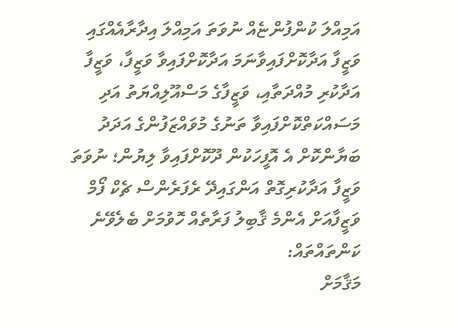އަމިއްލަ ކުންފުންޏެއް ނުވަތަ އަމިއްލަ އިދާރާއެއްގައި ވަޒީފާ އަދާކޮށްފައިވާނަމަ އަދާކޮށްފައިވާ ވަޒީފާ، ވަޒީފާ އަދާކުރި މުއްދަތާއި، ވަޒީފާގެ މަސްއޫލިއްޔަތު އަދި މަސައްކަތްކޮށްފައިވާ ތަނުގެ މުވައްޒަފުންގެ އަދަދު ބަޔާންކޮށް އެ އޮފީހަކުން ދޫކޮށްފައިވާ ލިޔުން؛ ނުވަތަ ވަޒީފާ އަދާކުރިގޮތް އަންގައިދޭ ރެފަރެންސް ޗެކް ފޯމް
ވަޒީފާއަށް އެންމެ ޤާބިލު ފަރާތެއް ހޮވުމަށް ބެލެވޭނެ ކަންތައްތައް:
މަޤާމަށް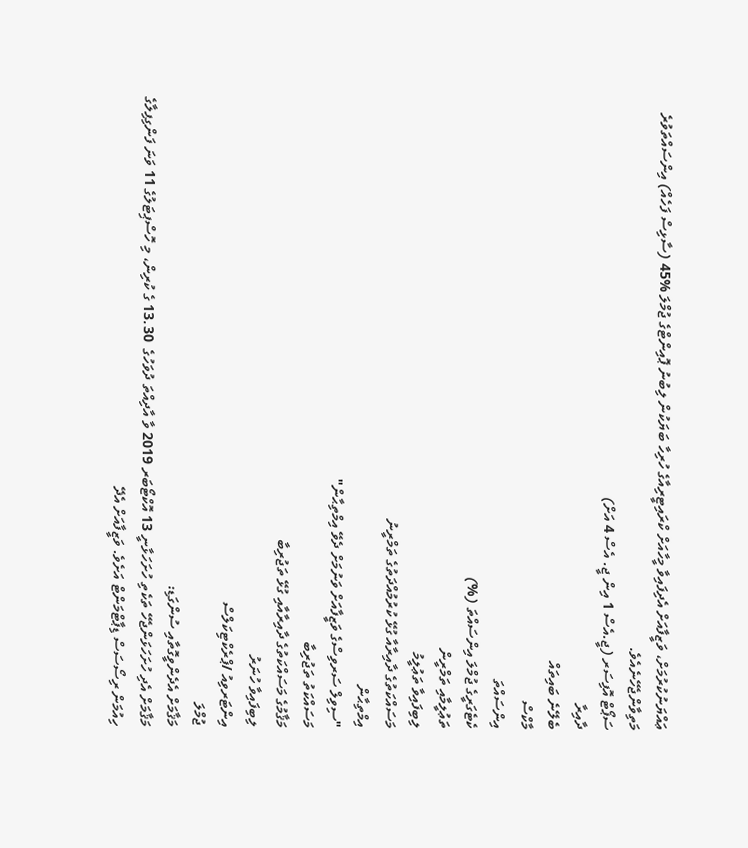ޢައްޔަނުކުރުމަށް، ވަޒީފާއަށް އެދިފައިވާ މީހާއަށް ކްރައިޓީރިއާގެ ހުރިހާ ބަޔަކުން ލިބުނު ޕޮއިންޓްގެ ޖުމްލަ %45 (ސާޅިސް ފަހެއް) އިންސައްތަވުރެ މަތިވާންޖެހޭނެއެވެ.
ސަޕޯޓް އޮފިސަރ (ޖީ.އެސް 1 އިން ޖީ. އެސް 4 އަށް)
ދާއިރާ
ބެލޭނެ ބައިތައް
މާކްސް
އިންސައްތަ
ކެޓެގަރީގެ ޖުމްލަ އިންސައްތަ (%)
ތަޢުލީމާއި ތަމްރީން
ލިބިފައިވާ ތަޢުލީމު
މަސައްކަތުގެ ދާއިރާއާ ގުޅޭ ކުރުމުއްދަތުގެ ތަމްރީނު
އިމްތިޙާން
"ސިވިލް ސަރވިސްގެ ވަޒީފާއަށް ވަނުމަށް ދެވޭ އިމްތިޙާން"
މަސައްކަތު ތަޖުރިބާ
މަޤާމުގެ މަސައްކަތުގެ ދާއިރާއާއި ގުޅޭ ތަޖުރިބާ
ލިބިފައިވާ ހުނަރު
އިންޓަރވިއު /ޕްރެކްޓިކަލްސް
ޖުމްލަ
މަޤާމަށް އެދެންވީގޮތާއި ސުންގަޑި:
މަޤާމަށް އެދި ހުށަހަޅަންޖެހޭ ތަކެތި ހުށަހަޅާނީ 13 އޮކްޓޯބަރ 2019 ވާ އާދިއްތަ ދުވަހުގެ  13.30 ގެ ކުރިން، މި ހޮސްޕިޓަލުގެ 11 ވަނަ ފަންގިފިލާގެ ހިއުމަން ރިސޯސަސް ޑިޕާޓްމަންޓް އަށެވެ. ވަޒީފާއަށް އެދޭ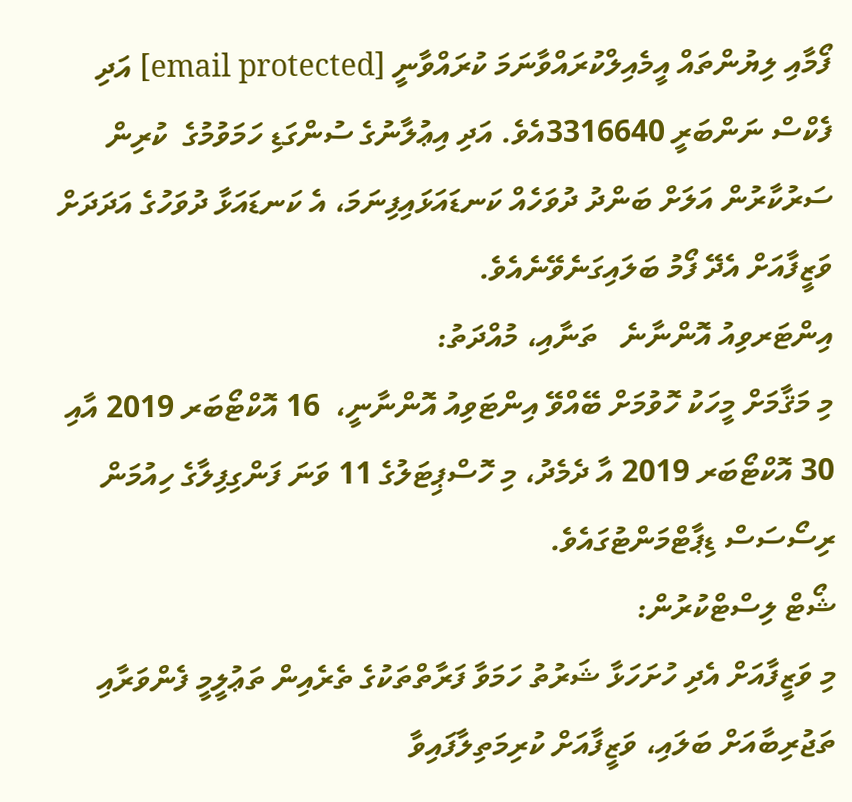ފޯމާއި ލިޔުންތައް އީމެއިލްކުރައްވާނަމަ ކުރައްވާނީ [email protected] އަދި ފެކްސް ނަންބަރީ 3316640އެވެ. އަދި އިޢުލާނުގެ ސުންގަޑި ހަމަވުމުގެ  ކުރިން ސަރުކާރުން އަލަށް ބަންދު ދުވަހެއް ކަނޑައަޅައިފިނަމަ، އެ ކަނޑައަޅާ ދުވަހުގެ އަދަދަށް ވަޒީފާއަށް އެދޭ ފޯމު ބަލައިގަނެވޭނެއެވެ.
އިންޓަރވިއު އޮންނާނެ   ތަނާއި، މުއްދަތު:
މި މަޤާމަށް މީހަކު ހޮވުމަށް ބޭއްވޭ އިންޓަވިއު އޮންނާނީ،  16 އޮކްޓޯބަރ 2019 އާއި 30 އޮކްޓޯބަރ 2019 އާ ދެމެދު، މި ހޮސްޕިޓަލުގެ 11 ވަނަ ފަންގިފިލާގެ ހިއުމަން ރިސޯސަސް ޑިޕާޓްމަންޓުގައެވެ.
ޝޯޓް ލިސްޓްކުރުން:
މި ވަޒީފާއަށް އެދި ހުށަހަޅާ ޝަރުތު ހަމަވާ ފަރާތްތަކުގެ ތެރެއިން ތަޢުލީމީ ފެންވަރާއި ތަޖުރިބާއަށް ބަލައި، ވަޒީފާއަށް ކުރިމަތިލާފައިވާ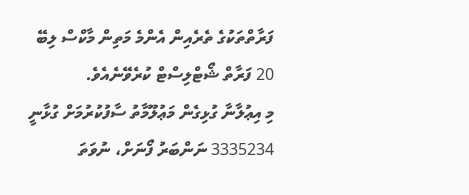ފަރާތްތަކުގެ ތެރެއިން އެންމެ މަތިން މާކްސް ލިބޭ 20 ފަރާތް ޝޯޓްލިސްޓް ކުރެވޭނެއެވެ.
މި އިޢުލާނާ ގުޅިގެން މަޢުލޫމާތު ސާފުކުރުމަށް ގުޅާނީ 3335234 ނަންބަރު ފޯނަށް، ނުވަތަ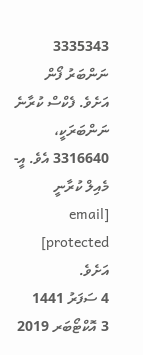3335343 ނަންބަރު ފޯން އަށެވެ. ފެކްސް ކުރާނެ ނަންބަރަކީ، 3316640 އެވެ. އީ-މެއިލް ކުރާނީ  [email protected] އަށެވެ.
4 ސަފަރު 1441
3 އޮކްޓޯބަރ 2019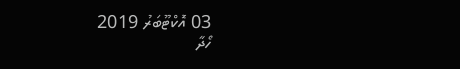03 އޮކްޓޫބަރު 2019
ހޯދާ